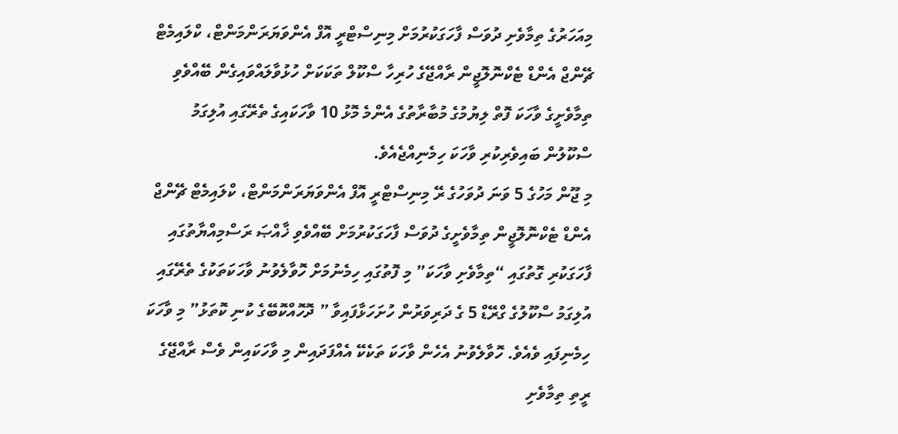މިއަހަރުގެ ތިމާވެށި ދުވަސް ފާހަގަކުރުމަށް މިނިސްޓްރީ އޮފް އެންވަޔަރަންމަންޓް، ކްލައިމެޓް ޗޭންޖް އެންޑް ޓެކްނޮލޮޖީން ރާއްޖޭގެ ހުރިހާ ސްކޫލް ތަކަކަށް ހުޅުވާލައްވައިގެން ބޭއްވެވި ތިމާވެށީގެ ވާހަކަ ފޮތް ލިޔުމުގެ މުބާރާތުގެ އެންމެ މޮޅު 10 ވާހަކައިގެ ތެރޭގައި އުލިގަމު ސްކޫލުން ބައިވެރިކުރި ވާހަކަ ހިމެނިއްޖެއެވެ.
މި ޖޫން މަހުގެ 5 ވަނަ ދުވަހުގެ ރޭ މިނިސްޓްރީ އޮފް އެންވަޔަރަންމަންޓް، ކްލައިމެޓް ޗޭންޖް އެންޑް ޓެކްނޮލޮޖީން ތިމާވެށީގެ ދުވަސް ފާހަގަކުރުމަށް ބޭއްވެވި ޚާއްޞަ ރަސްމިއްޔާތުގައި ފާހަގަކުރި ގޮތުގައި “ތިމާވެށި ވާހަކަ” މި ފޮތުގައި ހިމެނުމަށް ހޮވާލެވުނު ވާހަކަތަކުގެ ތެރޭގައި އުލިގަމު ސްކޫލުގެ ގްރޭޑް 5 ގެ ދަރިވަރުން ހުށަހަޅާފައިވާ ” ދޮހޮއްކޮބޭގެ ކުނި ކޮތަޅު” މި ވާހަކަ ހިމެނިފައި ވެއެވެ. ހޮވާލެވުނު އެހެން ވާހަކަ ތަކެކޭ އެއްފަދައިން މި ވާހަކައިން ވެސް ރާއްޖޭގެ ރީތި ތިމާވެށި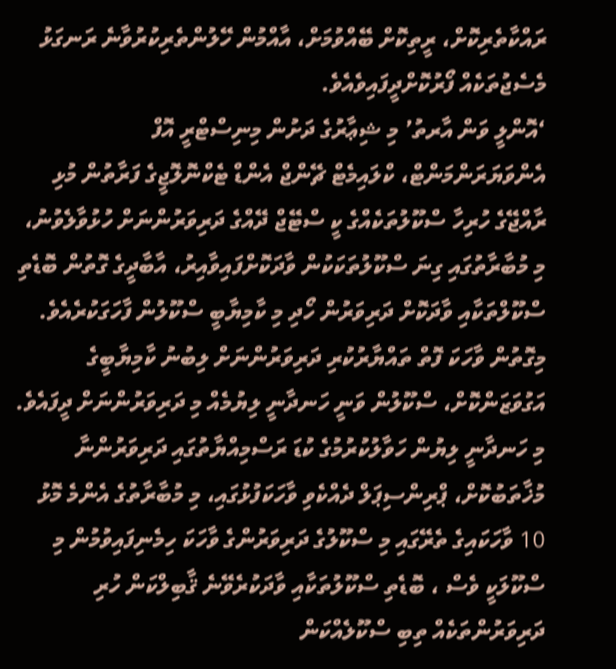ރައްކާތެރިކޮށް، ރީތިކޮށް ބޭއްވުމަށް، އާއްމުން ހޭލުންތެރިކުރުވާނެ ރަނގަޅު މެސެޖުތަކެއް ފޯރުކޮށްދީފައިވެއެވެ.
‘އޮންލީ ވަން އާރތު’ މި ޝިޢާރުގެ ދަށުން މިނިސްޓްރީ އޮފް އެންވަޔަރަންމަންޓް، ކްލައިމެޓް ޗޭންޖް އެންޑް ޓެކްނޮލޮޖީގެ ފަރާތުން މުޅި ރާއްޖޭގެ ހުރިހާ ސްކޫލުތަކެއްގެ ކީ ސްޓޭޖް ދޭއްގެ ދަރިވަރުންނަށް ހުޅުވާލެވުނު، މި މުބާރާތުގައި ގިނަ ސްކޫލުތަކަކުން ވާދަކޮށްފައިވާއިރު، އާބާދީގެ ގޮތުން ބޮޑެތި ސްކޫލްތަކާއި ވާދަކޮށް ދަރިވަރުން ހޯދި މި ކާމިޔާބީ ސްކޫލުން ފާހަގަކުރެއެވެ. މިގޮތުން ވާހަކަ ފޮތް ތައްޔާރުކުރި ދަރިވަރުންނަށް ލިބުނު ކާމިޔާބީގެ އަގުވަޒަންކޮށް، ސްކޫލުން ވަނީ ހަނދާނީ ލިޔުމެއް މި ދަރިވަރުންނަށް ދީފައެވެ. މި ހަނދާނީ ލިޔުން ހަވާލުކުރުމުގެ ކުޑަ ރަސްމިއްޔާތުގައި ދަރިވަރުންނާ މުޚާތަބުކޮށް، ޕްރިންސިޕަލް ދެއްކެވި ވާހަކަފުޅުގައި، މި މުބާރާތުގެ އެންމެ މޮޅު 10 ވާހަކައިގެ ތެރޭގައި މި ސްކޫލުގެ ދަރިވަރުންގެ ވާހަކަ ހިމެނިފައިވުމުން މި ސްކޫލަކީ ވެސް ، ބޮޑެތި ސްކޫލުތަކާއި ވާދަކުރެވޭނެ ޤާބިލްކަން ހުރި ދަރިވަރުންތަކެއް ތިބި ސްކޫލެއްކަން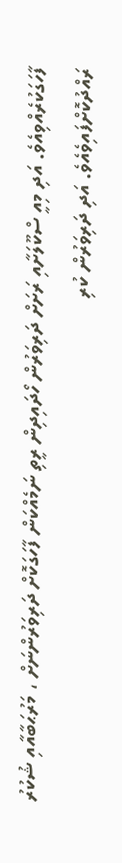ފާހަގަކުރެއްވިއެވެ. އަދި މިއީ ސްކޫލަށާއި ރަށަށް ދަރިވަރުން ހޯދައިދިން ރީތި ނަމެއްކަން ފާހަގަކޮށް ދަރިވަރުންނަށް ، މަރުޙަބާއާއި ޝުކުރު ރައްދުކޮށްފައިވެއެވެ. އަދި ދަރިވަރުން ކުރި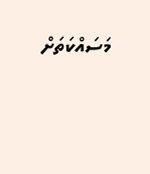މަސައްކަތަށް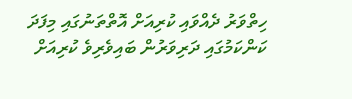ހިތްވަރު ދެއްވައި ކުރިއަށް އޮތްތަނުގައި މިފަދަ ކަންކަމުގައި ދަރިވަރުން ބައިވެރިވެ ކުރިއަށް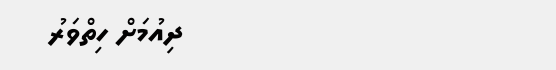ދިއުމަށް ހިތްވަރު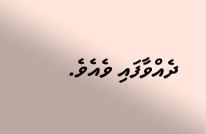ދެއްވާފައި ވެއެވެ.